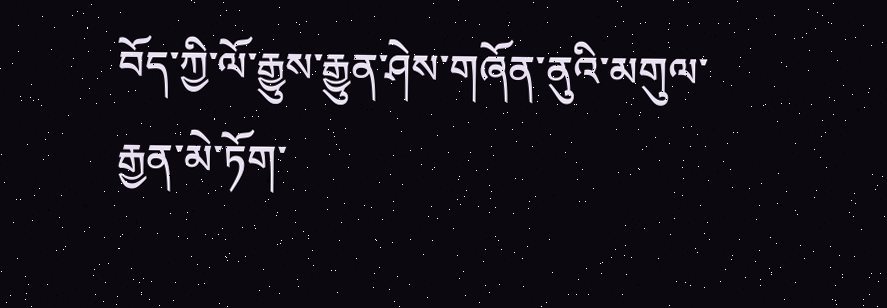བོད་ཀྱི་ལོ་རྒྱུས་རྒྱུན་ཤེས་གཞོན་ནུའི་མགུལ་རྒྱན་མེ་ཏོག་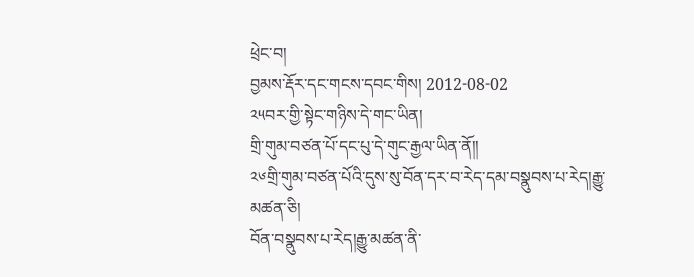ཕྲེང་བ།
བྱམས་རྡོར་དང་གངས་དབང་གིས། 2012-08-02
༢༥བར་གྱི་སྟེང་གཉིས་དེ་གང་ཡིན།
གྲི་གུམ་བཙན་པོ་དང་པུ་དེ་གུང་རྒྱལ་ཡིན་ནོ།།
༢༦གྲི་གུམ་བཙན་པོའི་དུས་སུ་བོན་དར་བ་རེད་དམ་བསྣུབས་པ་རེད།རྒྱུ་མཚན་ཅི།
བོན་བསྣུབས་པ་རེད།རྒྱུ་མཚན་ནི་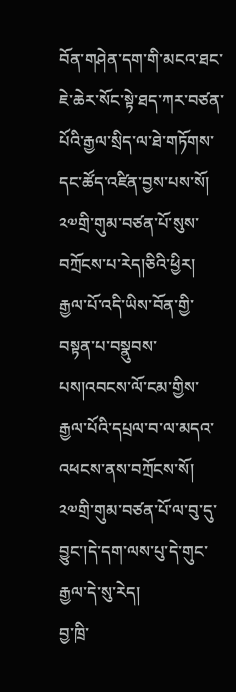བོན་གཤེན་དག་གི་མངའ་ཐང་ཇེ་ཆེར་སོང་སྟེ་ཐད་ཀར་བཙན་པོའི་རྒྱལ་སྲིད་ལ་ཐེ་གཏོགས་དང་ཚོད་འཛིན་བྱས་པས་སོ། ༢༧གྲི་གུམ་བཙན་པོ་སུས་བཀྲོངས་པ་རེད།ཅིའི་ཕྱིར། རྒྱལ་པོ་འདི་ཡིས་བོན་གྱི་བསྟན་པ་བསྣུབས་པས།འབངས་ལོ་ངམ་གྱིས་རྒྱལ་པོའི་དཔྲལ་བ་ལ་མདའ་འཕངས་ནས་བཀྲོངས་སོ། ༢༧གྲི་གུམ་བཙན་པོ་ལ་བུ་དུ་བྱུང་།དེ་དག་ལས་པུ་དེ་གུང་རྒྱལ་དེ་སུ་རེད།
བྱ་ཁྲི་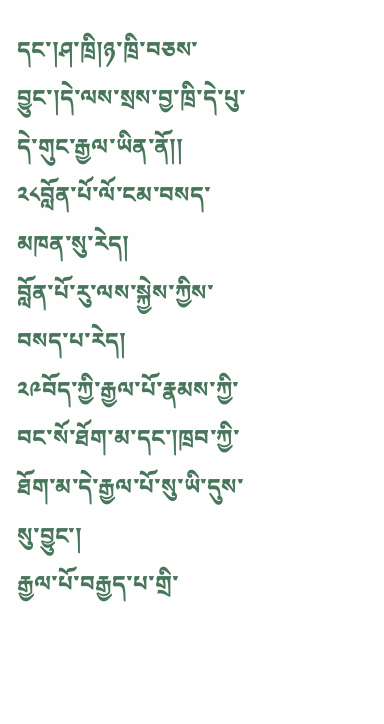དང་།ཤ་ཁྲི།ཉ་ཁྲི་བཅས་བྱུང་།དེ་ལས་སྲས་བྱ་ཁྲི་དེ་པུ་དེ་གུང་རྒྱལ་ཡིན་ནོ།།
༢༨བློན་པོ་ལོ་ངམ་བསད་མཁན་སུ་རེད།
བློན་པོ་རུ་ལས་སྐྱེས་ཀྱིས་བསད་པ་རེད།
༢༩བོད་ཀྱི་རྒྱལ་པོ་རྣམས་ཀྱི་བང་སོ་ཐོག་མ་དང་།ཁྲབ་ཀྱི་ཐོག་མ་དེ་རྒྱལ་པོ་སུ་ཡི་དུས་སུ་བྱུང་།
རྒྱལ་པོ་བརྒྱད་པ་གྲི་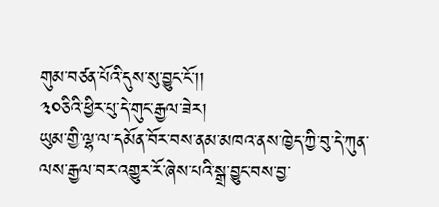གུམ་བཙན་པོའི་དུས་སུ་བྱུང་ངོ་།།
༣༠ཅིའི་ཕྱིར་པུ་དེ་གུང་རྒྱལ་ཟེར།
ཡུམ་གྱི་ལྷ་ལ་དམོན་བོར་བས་ནམ་མཁའ་ནས་ཁྱེད་ཀྱི་བུ་དེ་ཀུན་ལས་རྒྱལ་བར་འགྱུར་རོ་ཞེས་པའི་སྒྲ་བྱུང་བས་བྱ་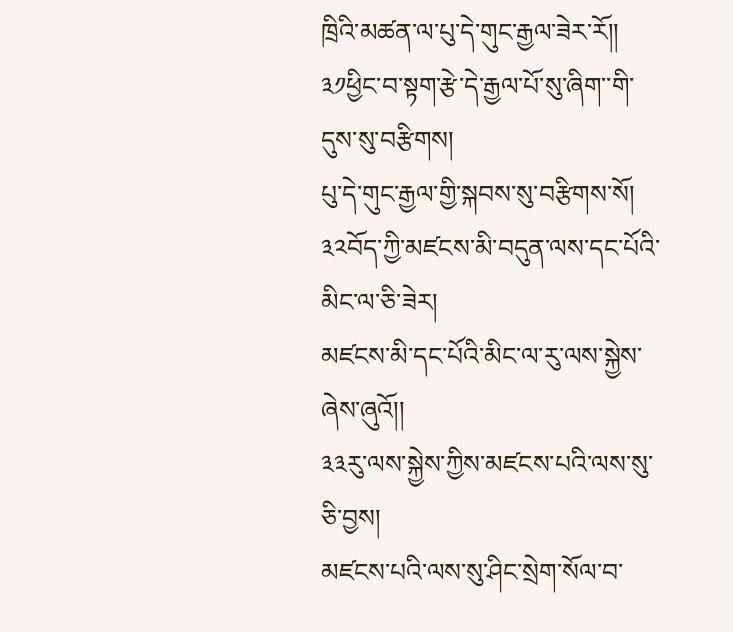ཁྲིའི་མཚན་ལ་པུ་དེ་གུང་རྒྱལ་ཟེར་རོ།།
༣༡ཕྱིང་བ་སྟག་རྩེ་དེ་རྒྱལ་པོ་སུ་ཞིག་་གི་དུས་སུ་བརྩིགས།
པུ་དེ་གུང་རྒྱལ་གྱི་སྐབས་སུ་བརྩིགས་སོ།
༣༢བོད་ཀྱི་མཛངས་མི་བདུན་ལས་དང་པོའི་མིང་ལ་ཅི་ཟེར།
མཛངས་མི་དང་པོའི་མིང་ལ་རུ་ལས་སྐྱེས་ཞེས་ཞུའོ།།
༣༣རུ་ལས་སྐྱེས་ཀྱིས་མཛངས་པའི་ལས་སུ་ཅི་བྱས།
མཛངས་པའི་ལས་སུ་ཤིང་སྲེག་སོལ་བ་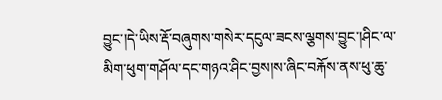བྱུང་།དེ་ཡིས་རྡོ་བཞུགས་གསེར་དངུལ་ཟངས་ལྕགས་བྱུང་།ཤིང་ལ་མིག་ཕུག་གཤོལ་དང་གཉའ་ཤིང་བྱས།ས་ཞིང་བརྐོས་ནས་ཕུ་ཆུ་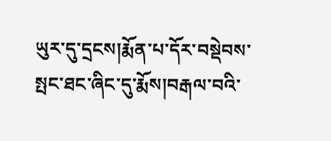ཡུར་དུ་དྲངས།རྨོན་པ་དོར་བསྡེབས་སྤང་ཐང་ཞིང་དུ་རྨོས།བརྒལ་བའི་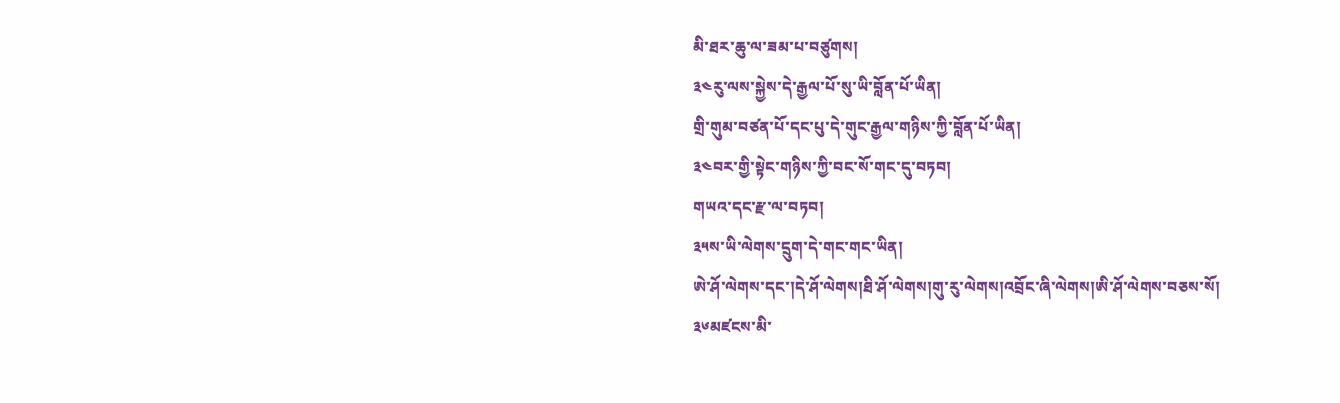མི་ཐར་ཆུ་ལ་ཟམ་པ་བཙུགས།
༣༤རུ་ལས་སྐྱེས་དེ་རྒྱལ་པོ་སུ་ཡི་བློན་པོ་ཡིན།
གྲི་གུམ་བཙན་པོ་དང་པུ་དེ་གུང་རྒྱལ་གཉིས་ཀྱི་བློན་པོ་ཡིན།
༣༤བར་གྱི་སྟེང་གཉིས་ཀྱི་བང་སོ་གང་དུ་བཏབ།
གཡའ་དང་རྫ་ལ་བཏབ།
༣༥ས་ཡི་ལེགས་དྲུག་དེ་གང་གང་ཡིན།
ཨེ་ཤོ་ལེགས་དང་།དེ་ཤོ་ལེགས།ཐི་ཤོ་ལེགས།གུ་རུ་ལེགས།འབྲོང་ཞི་ལེགས།ཨི་ཤོ་ལེགས་བཅས་སོ།
༣༦མཛངས་མི་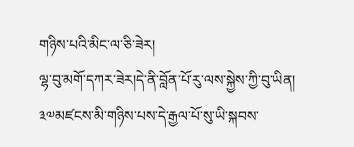གཉིས་པའི་མིང་ལ་ཅི་ཟེར།
ལྷ་བུ་མགོ་དཀར་ཟེར།དེ་ནི་བློན་པོ་རུ་ལས་སྐྱེས་ཀྱི་བུ་ཡིན།
༣༧མཛངས་མི་གཉིས་པས་དེ་རྒྱལ་པོ་སུ་ཡི་སྐབས་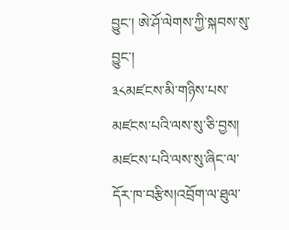བྱུང་། ཨེ་ཤོ་ལེགས་ཀྱི་སྐབས་སུ་བྱུང་།
༣༨མཛངས་མི་གཉིས་པས་མཛངས་པའི་ལས་སུ་ཅི་བྱས།
མཛངས་པའི་ལས་སུ་ཞིང་ལ་དོར་ཁ་བརྩིས།འབྲོག་ལ་ཐུལ་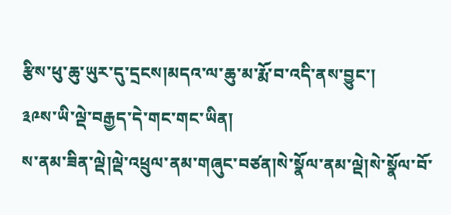རྩིས་ཕུ་ཆུ་ཡུར་དུ་དྲངས།མདའ་ལ་ཆུ་མ་རྨོ་བ་འདི་ནས་བྱུང་།
༣༩ས་ཡི་ལྡེ་བརྒྱད་དེ་གང་གང་ཡིན།
ས་ནམ་ཟིན་ལྡེ།ལྡེ་འཕྲུལ་ནམ་གཞུང་བཙན།སེ་སྣོལ་ནམ་ལྡེ།སེ་སྣོལ་བོ་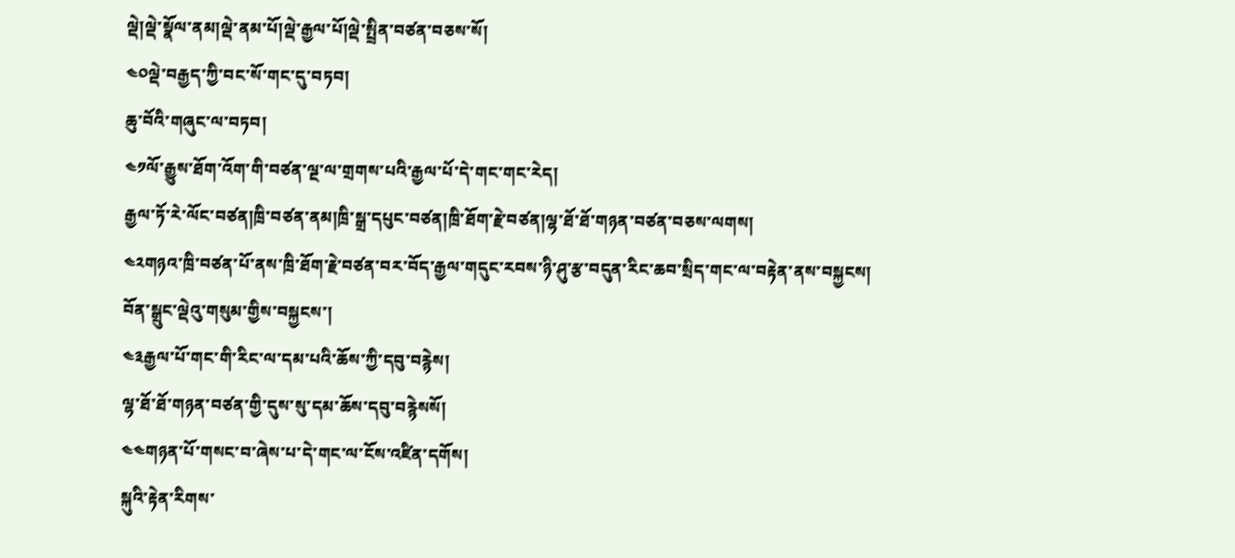ལྡེ།ལྡེ་སྣོལ་ནམ།ལྡེ་ནམ་པོ།ལྡེ་རྒྱལ་པོ།ལྡེ་སྤྲིན་བཙན་བཅས་སོ།
༤༠ལྡེ་བརྒྱད་ཀྱི་བང་སོ་གང་དུ་བཏབ།
ཆུ་བོའི་གཞུང་ལ་བཏབ།
༤༡ལོ་རྒྱུས་ཐོག་འོག་གི་བཙན་ལྔ་ལ་གྲགས་པའི་རྒྱལ་པོ་དེ་གང་གང་རེད།
རྒྱལ་ཏོ་རེ་ལོང་བཙན།ཁྲི་བཙན་ནམ།ཁྲི་སྒྲ་དཔུང་བཙན།ཁྲི་ཐོག་རྗེ་བཙན།ལྷ་ཐོ་ཐོ་གཉན་བཙན་བཅས་ལགས།
༤༢གཉའ་ཁྲི་བཙན་པོ་ནས་ཁྲི་ཐོག་རྗེ་བཙན་བར་བོད་རྒྱལ་གདུང་རབས་ཉི་ཤུ་རྩ་བདུན་རིང་ཆབ་སྲིད་གང་ལ་བརྟེན་ནས་བསྐྱངས།
བོན་སྒྲུང་ལྡེའུ་གསུམ་གྱིས་བསྐྱངས་།
༤༣རྒྱལ་པོ་གང་གི་རིང་ལ་དམ་པའི་ཆོས་ཀྱི་དབུ་བརྙེས།
ལྷ་ཐོ་ཐོ་གཉན་བཙན་གྱི་དུས་སུ་དམ་ཆོས་དབུ་བརྙེསསོ།
༤༤གཉན་པོ་གསང་བ་ཞེས་པ་དེ་གང་ལ་ངོས་འཛིན་དགོས།
སྐུའི་རྟེན་རིགས་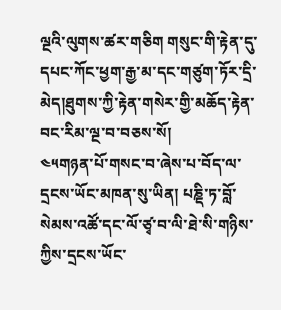ལྔའི་ལུགས་ཚར་གཅིག གསུང་གི་རྟེན་དུ་དཔང་ཀོང་ཕྱག་རྒྱ་མ་དང་གཙུག་ཏོར་དྲི་མེད།ཐུགས་ཀྱི་རྟེན་གསེར་གྱི་མཆོད་རྟེན་བང་རིམ་ལྔ་བ་བཅས་སོ།
༤༥གཉན་པོ་གསང་བ་ཞེས་པ་བོད་ལ་དྲངས་ཡོང་མཁན་སུ་ཡིན། པཎྡི་ཏ་བློ་སེམས་འཚོ་དང་ལོ་ཙྭ་བ་ལི་ཐེ་སི་གཉིས་ཀྱིས་དྲངས་ཡོང་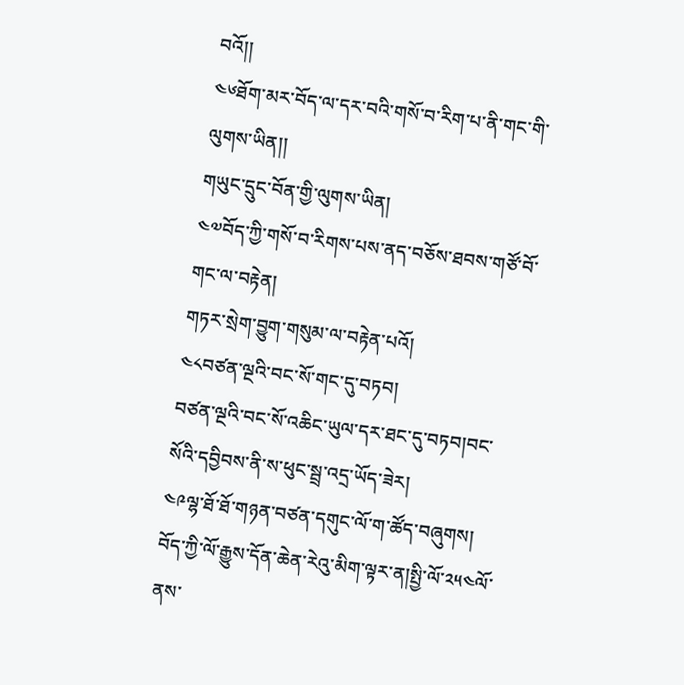བའོ།།
༤༦ཐོག་མར་བོད་ལ་དར་བའི་གསོ་བ་རིག་པ་ནི་གང་གི་ལུགས་ཡིན།།
གཡུང་དྲུང་བོན་གྱི་ལུགས་ཡིན།
༤༧བོད་ཀྱི་གསོ་བ་རིགས་པས་ནད་བཅོས་ཐབས་གཙོ་བོ་གང་ལ་བརྟེན།
གཏར་སྲེག་བྱུག་གསུམ་ལ་བརྟེན་པའོ།
༤༨བཙན་ལྔའི་བང་སོ་གང་དུ་བཏབ།
བཙན་ལྔའི་བང་སོ་འཆིང་ཡུལ་དར་ཐང་དུ་བཏབ།བང་སོའི་དབྱིབས་ནི་ས་ཕུང་སྦྲ་འདྲ་ཡོད་ཟེར།
༤༩ལྷ་ཐོ་ཐོ་གཉན་བཙན་དགུང་ལོ་ག་ཚོད་བཞུགས།
བོད་ཀྱི་ལོ་རྒྱུས་དོན་ཆེན་རེའུ་མིག་ལྟར་ན།སྤྱི་ལོ་༢༥༤ལོ་ནས་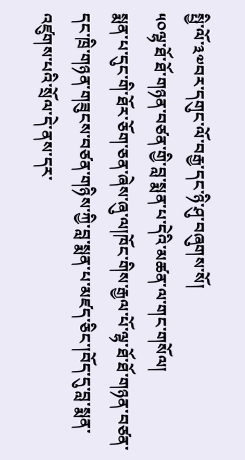སྤྱི་ལོ་༣༧བར་དགུང་ལོ་བརྒྱ་དང་ཉི་ཤུ་བཞུགས་སོ།
༥༠ལྷ་ཐོ་ཐོ་གཉན་བཙན་གྱི་བླ་སྨན་པ་དེའི་མཚན་ལ་གང་གསོལ།
སྨན་པ་དུང་གི་ཐོར་ཅོག་ཅན་ཞེས་ཞུ་ལ།ཁོང་གིས་རྒྱལ་པོ་ལྷ་ཐོ་ཐོ་གཉན་བཙན་དང་ཁྲི་གཉན་གཟུངས་བཙན་གཉིས་ཀྱི་བླ་སྨན་པ་མཛད་ཅིང་།བོད་དུ་བླ་སྨན་འཛུགས་པའི་སྲོལ་དེ་ནས་དར་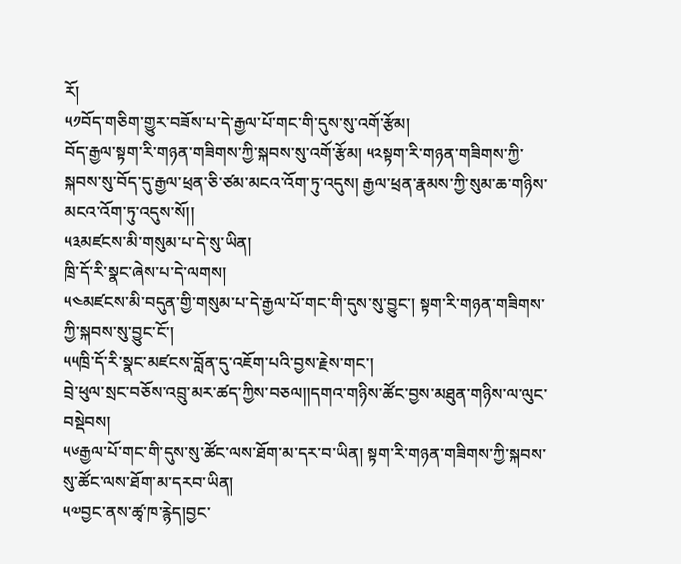རོ།
༥༡བོད་གཅིག་གྱུར་བཟོས་པ་དེ་རྒྱལ་པོ་གང་གི་དུས་སུ་འགོ་རྩོམ།
བོད་རྒྱལ་སྟག་རི་གཉན་གཟིགས་ཀྱི་སྐབས་སུ་འགོ་རྩོམ། ༥༢སྟག་རི་གཉན་གཟིགས་ཀྱི་སྐབས་སུ་བོད་དུ་རྒྱལ་ཕྲན་ཅི་ཙམ་མངའ་འོག་ཏུ་འདུས། རྒྱལ་ཕྲན་རྣམས་ཀྱི་སུམ་ཆ་གཉིས་མངའ་འོག་ཏུ་འདུས་སོ།།
༥༣མཛངས་མི་གསུམ་པ་དེ་སུ་ཡིན།
ཁྲི་དོ་རི་སྣང་ཞེས་པ་དེ་ལགས།
༥༤མཛངས་མི་བདུན་གྱི་གསུམ་པ་དེ་རྒྱལ་པོ་གང་གི་དུས་སུ་བྱུང་། སྟག་རི་གཉན་གཟིགས་ཀྱི་སྐབས་སུ་བྱུང་ངོ་།
༥༥ཁྲི་དོ་རི་སྣང་མཛངས་བློན་དུ་འཇོག་པའི་བྱས་རྗེས་གང་།
བྲེ་ཕུལ་སྲང་བཅོས་འབྲུ་མར་ཚད་ཀྱིས་བཅལ།།དགའ་གཉིས་ཚོང་བྱས་མཐུན་གཉིས་ལ་ལུང་བསྡེབས།
༥༦རྒྱལ་པོ་གང་གི་དུས་སུ་ཚོང་ལས་ཐོག་མ་དར་བ་ཡིན། སྟག་རི་གཉན་གཟིགས་ཀྱི་སྐབས་སུ་ཚོང་ལས་ཐོག་མ་དརབ་ཡིན།
༥༧བྱང་ནས་ཚྭ་ཁ་རྙེད།བྱང་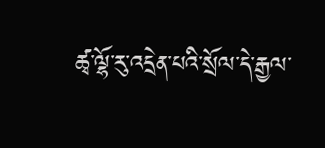ཚྭ་ལྷོ་རུ་འདྲེན་པའི་སྲོལ་དེ་རྒྱལ་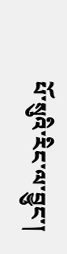པོ་སུའི་རིང་ལ་བྱུང་།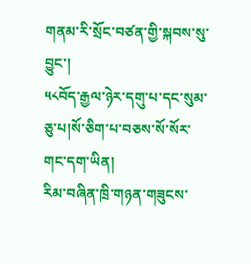གནམ་རི་སྲོང་བཙན་གྱི་སྐབས་སུ་བྱུང་།
༥༨བོད་རྒྱལ་ཉེར་དགུ་པ་དང་སུམ་ཅུ་པ།སོ་ཅིག་པ་བཅས་སོ་སོར་གང་དག་ཡིན།
རིམ་བཞིན་ཁྲི་གཉན་གཟུངས་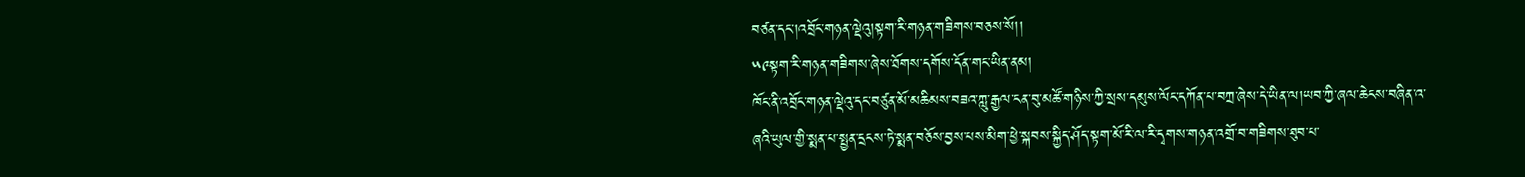བཙན་དང་།འབྲོང་གཉན་ལྡེའུ།སྟག་རི་གཉན་གཟིགས་བཅས་སོ།།
༥༩སྟག་རི་གཉན་གཟིགས་ཞེས་ཐོགས་དགོས་དོན་གང་ཡིན་ནམ།
ཁོང་ནི་འབྲོང་གཉན་ལྡེའུ་དང་བཙུན་མོ་མཆིམས་བཟའ་ཀླུ་རྒྱལ་ངན་བུ་མཚོ་གཉིས་ཀྱི་སྲས་དམུས་ལོང་དཀོན་པ་བཀྲ་ཞེས་དེ་ཡིན་ལ།ཡབ་ཀྱི་ཞལ་ཆེངས་བཞིན་འ་ཞའི་ཡུལ་གྱི་སྨན་པ་སྤྱན་དྲངས་ཏེ་སྨན་བཅོས་བྱས་པས་མིག་ཕྱེ་སྐབས་སྐྱིད་ཤོད་སྟག་མོ་རི་ལ་རི་དྭགས་གཉན་འགྲོ་བ་གཟིགས་ཐུབ་པ་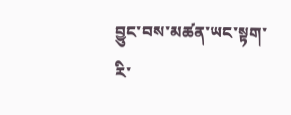བྱུང་བས་མཚན་ཡང་སྟག་རི་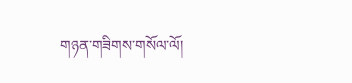གཉན་གཟིགས་གསོལ་ལོ།